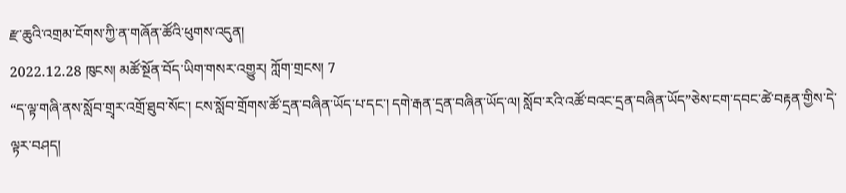རྫ་ཆུའི་འགྲམ་ངོགས་ཀྱི་ན་གཞོན་ཚོའི་ཕུགས་འདུན།
2022.12.28 ཁུངས། མཚོ་སྔོན་བོད་ཡིག་གསར་འགྱུར། ཀློག་གྲངས། 7
“ད་ལྟ་གཞི་ནས་སློབ་གྲྭར་འགྲོ་ཐུབ་སོང་། ངས་སློབ་གྲོགས་ཚོ་དྲན་བཞིན་ཡོད་པ་དང་། དགེ་རྒན་དྲན་བཞིན་ཡོད་ལ། སློབ་རའི་འཚོ་བའང་དྲན་བཞིན་ཡོད”ཅེས་ངག་དབང་ཚེ་བརྟན་གྱིས་དེ་ལྟར་བཤད།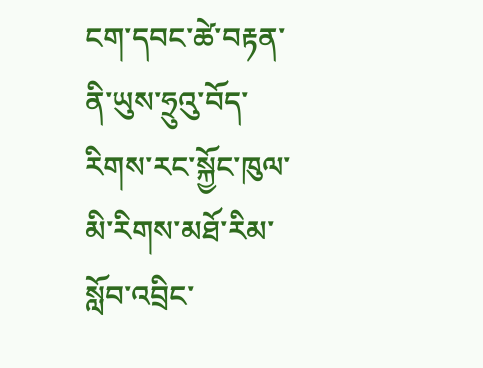ངག་དབང་ཚེ་བརྟན་ནི་ཡུས་ཧྲུའུ་བོད་རིགས་རང་སྐྱོང་ཁུལ་མི་རིགས་མཐོ་རིམ་སློབ་འབྲིང་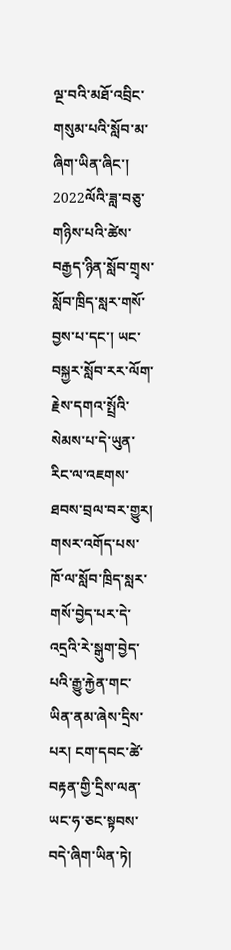ལྔ་བའི་མཐོ་འབྲིང་གསུམ་པའི་སློབ་མ་ཞིག་ཡིན་ཞིང་། 2022ལོའི་ཟླ་བཅུ་གཉིས་པའི་ཚེས་བརྒྱད་ཉིན་སློབ་གྲྭས་སློབ་ཁྲིད་སླར་གསོ་བྱས་པ་དང་། ཡང་བསྐྱར་སློབ་རར་ལོག་རྗེས་དགའ་སྤྲོའི་སེམས་པ་དེ་ཡུན་རིང་ལ་འཇགས་ཐབས་བྲལ་བར་གྱུར། གསར་འགོད་པས་ཁོ་ལ་སློབ་ཁྲིད་སླར་གསོ་བྱེད་པར་དེ་འདྲའི་རེ་སྒུག་བྱེད་པའི་རྒྱུ་རྐྱེན་གང་ཡིན་ནམ་ཞེས་དྲིས་པར། ངག་དབང་ཚེ་བརྟན་གྱི་དྲིས་ལན་ཡང་ཧ་ཅང་སྟབས་བདེ་ཞིག་ཡིན་ཏེ།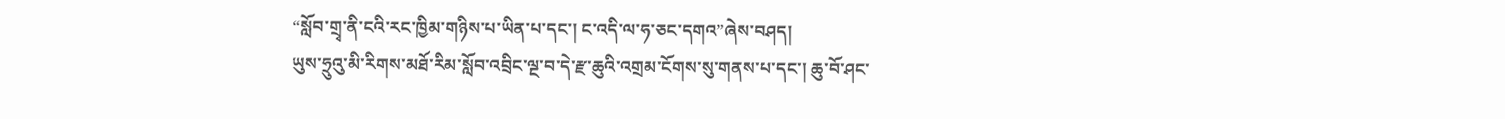“སློབ་གྲྭ་ནི་ངའི་རང་ཁྱིམ་གཉིས་པ་ཡིན་པ་དང་། ང་འདི་ལ་ཧ་ཅང་དགའ”ཞེས་བཤད།
ཡུས་ཧྲུའུ་མི་རིགས་མཐོ་རིམ་སློབ་འབྲིང་ལྔ་བ་དེ་རྫ་ཆུའི་འགྲམ་ངོགས་སུ་གནས་པ་དང་། ཆུ་བོ་ཤང་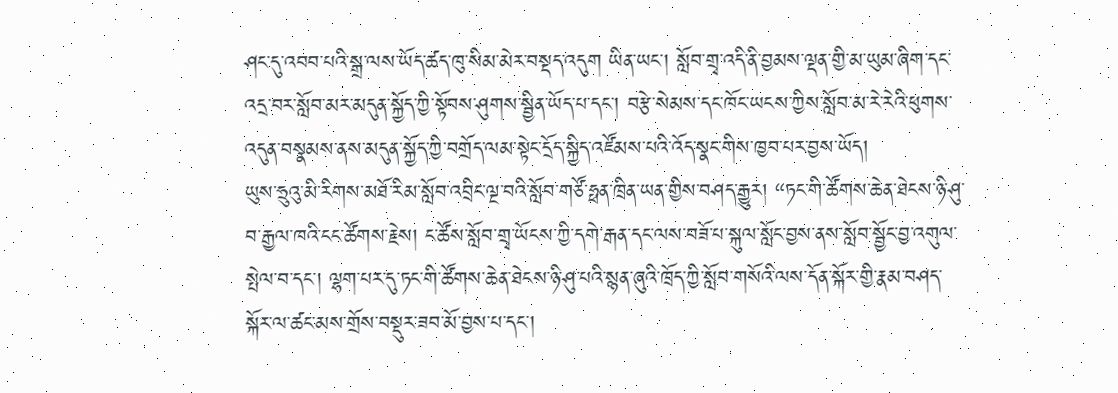ཤང་དུ་འབབ་པའི་སྒྲ་ལས་ཡོད་ཚད་ཁུ་སིམ་མེར་བསྡད་འདུག ཡིན་ཡང་། སློབ་གྲྭ་འདི་ནི་བྱམས་ལྡན་གྱི་མ་ཡུམ་ཞིག་དང་འདྲ་བར་སློབ་མར་མདུན་སྐྱོད་ཀྱི་སྟོབས་ཤུགས་སྦྱིན་ཡོད་པ་དང་། བརྩེ་སེམས་དང་ཁོང་ཡངས་ཀྱིས་སློབ་མ་རེ་རེའི་ཕུགས་འདུན་བསྣམས་ནས་མདུན་སྐྱོད་ཀྱི་བགྲོད་ལམ་སྟེང་དྲོད་སྐྱིད་འཛོམས་པའི་འོད་སྣང་གིས་ཁྱབ་པར་བྱས་ཡོད།
ཡུས་ཧྲུའུ་མི་རིགས་མཐོ་རིམ་སློབ་འབྲིང་ལྔ་བའི་སློབ་གཙོ་ཧྥན་ཁྲིན་ཡན་གྱིས་བཤད་རྒྱུར། “ཏང་གི་ཚོགས་ཆེན་ཐེངས་ཉི་ཤུ་བ་རྒྱལ་ཁའི་ངང་ཚོགས་རྗེས། ང་ཚོས་སློབ་གྲྭ་ཡོངས་ཀྱི་དགེ་རྒན་དང་ལས་བཟོ་པ་སྐུལ་སློང་བྱས་ནས་སློབ་སྦྱོང་བྱ་འགུལ་སྤེལ་བ་དང་། ལྷག་པར་དུ་ཏང་གི་ཚོགས་ཆེན་ཐེངས་ཉི་ཤུ་པའི་སྙན་ཞུའི་ཁྲོད་ཀྱི་སློབ་གསོའི་ལས་དོན་སྐོར་གྱི་རྣམ་བཤད་སྐོར་ལ་ཚང་མས་གྲོས་བསྡུར་ཟབ་མོ་བྱས་པ་དང་།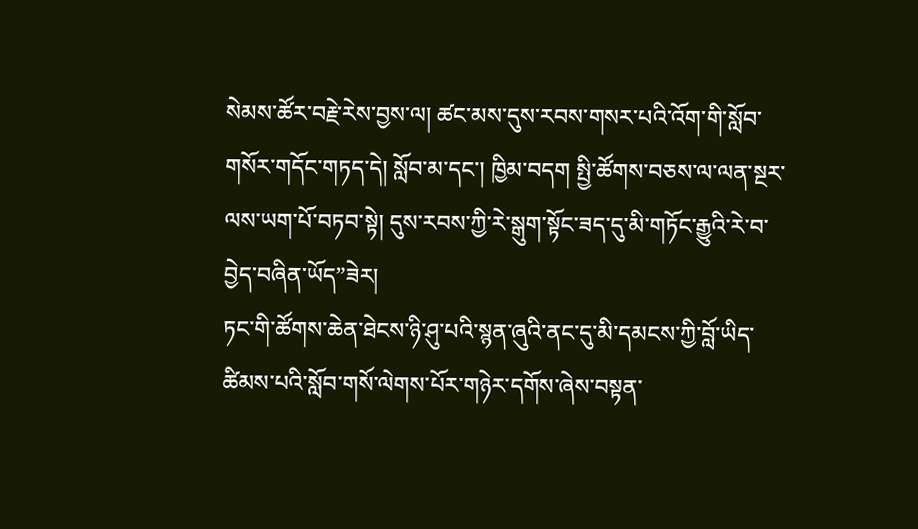སེམས་ཚོར་བརྗེ་རེས་བྱས་ལ། ཚང་མས་དུས་རབས་གསར་པའི་འོག་གི་སློབ་གསོར་གདོང་གཏད་དེ། སློབ་མ་དང་། ཁྱིམ་བདག སྤྱི་ཚོགས་བཅས་ལ་ལན་སྔར་ལས་ཡག་པོ་བཏབ་སྟེ། དུས་རབས་ཀྱི་རེ་སྒུག་སྟོང་ཟད་དུ་མི་གཏོང་རྒྱུའི་རེ་བ་བྱེད་བཞིན་ཡོད”ཟེར།
ཏང་གི་ཚོགས་ཆེན་ཐེངས་ཉི་ཤུ་པའི་སྙན་ཞུའི་ནང་དུ་མི་དམངས་ཀྱི་བློ་ཡིད་ཚིམས་པའི་སློབ་གསོ་ལེགས་པོར་གཉེར་དགོས་ཞེས་བསྟན་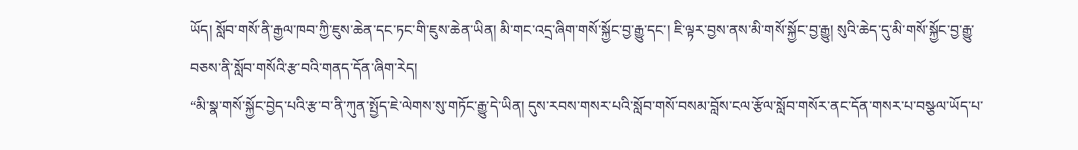ཡོད། སློབ་གསོ་ནི་རྒྱལ་ཁབ་ཀྱི་ཇུས་ཆེན་དང་ཏང་གི་ཇུས་ཆེན་ཡིན། མི་གང་འདྲ་ཞིག་གསོ་སྐྱོང་བྱ་རྒྱུ་དང་། ཇི་ལྟར་བྱས་ནས་མི་གསོ་སྐྱོང་བྱ་རྒྱུ། སུའི་ཆེད་དུ་མི་གསོ་སྐྱོང་བྱ་རྒྱུ་བཅས་ནི་སློབ་གསོའི་རྩ་བའི་གནད་དོན་ཞིག་རེད།
“མི་སྣ་གསོ་སྐྱོང་བྱེད་པའི་རྩ་བ་ནི་ཀུན་སྤྱོད་ཇེ་ལེགས་སུ་གཏོང་རྒྱུ་དེ་ཡིན། དུས་རབས་གསར་པའི་སློབ་གསོ་བསམ་བློས་ངལ་རྩོལ་སློབ་གསོར་ནང་དོན་གསར་པ་བསྩལ་ཡོད་པ་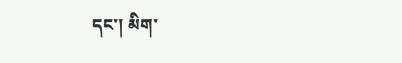དང་། མིག་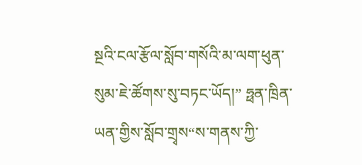སྔའི་ངལ་རྩོལ་སློབ་གསོའི་མ་ལག་ཕུན་སུམ་ཇེ་ཚོགས་སུ་བཏང་ཡོད།” ཧྥན་ཁྲིན་ཡན་གྱིས་སློབ་གྲྭས“ས་གནས་ཀྱི་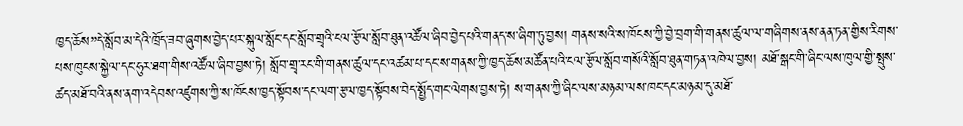ཁྱད་ཆོས”དེ་སློབ་མ་དེའི་ཁྲོད་ཟབ་ཞུགས་བྱེད་པར་སྐུལ་སློང་དང་སློབ་གྲྭའི་ངལ་རྩོལ་སློབ་ཐུན་འཚོལ་ཞིབ་བྱེད་པའི་གནད་ས་ཞིག་ཏུ་བྱས། གནས་སའི་ས་ཁོངས་ཀྱི་བྱེ་བྲག་གི་གནས་ཚུལ་ལ་གཞིགས་ནས་ནན་ཏན་གྱིས་རིགས་པས་ཁུངས་སྐྱེལ་དང་ཧུར་ཐག་གིས་འཚོལ་ཞིབ་བྱས་ཏེ། སློབ་གྲྭ་རང་གི་གནས་ཚུལ་དང་འཚམ་པ་དང་ས་གནས་ཀྱི་ཁྱད་ཆོས་མཚོན་པའི་ངལ་རྩོལ་སློབ་གསོའི་སློབ་ཐུན་གཏན་འཁེལ་བྱས། མཐོ་སྒང་གི་ཞིང་ལས་ཁུལ་གྱི་སྤུས་ཚད་མཐོ་བའི་ནས་ནག་འདེབས་འཛུགས་ཀྱི་ས་ཁོངས་ཁྱད་སྟོབས་དང་ལག་རྩལ་ཁྱད་སྟོབས་བེད་སྤྱོད་གང་ལེགས་བྱས་ཏེ། ས་གནས་ཀྱི་ཞིང་ལས་མཉམ་ལས་ཁང་དང་མཉམ་དུ་མཐོ་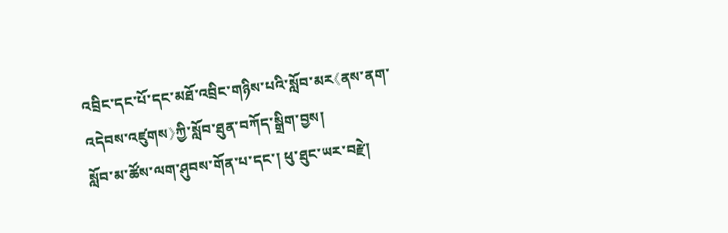འབྲིང་དང་པོ་དང་མཐོ་འབྲིང་གཉིས་པའི་སློབ་མར《ནས་ནག་འདེབས་འཛུགས》ཀྱི་སློབ་ཐུན་བཀོད་སྒྲིག་བྱས།
སློབ་མ་ཚོས་ལག་ཤུབས་གོན་པ་དང་། ཕུ་ཐུང་ཡར་བརྫེ།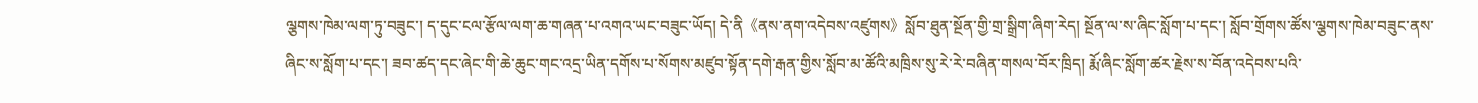ལྕགས་ཁེམ་ལག་ཏུ་བཟུང་། ད་དུང་ངལ་རྩོལ་ལག་ཆ་གཞན་པ་འགའ་ཡང་བཟུང་ཡོད། དེ་ནི《ནས་ནག་འདེབས་འཛུགས》སློབ་ཐུན་སྔོན་གྱི་གྲ་སྒྲིག་ཞིག་རེད། སྔོན་ལ་ས་ཞིང་སློག་པ་དང་། སློབ་གྲོགས་ཚོས་ལྕགས་ཁེམ་བཟུང་ནས་ཞིང་ས་སློག་པ་དང་། ཟབ་ཚད་དང་ཞེང་གི་ཆེ་ཆུང་གང་འདྲ་ཡིན་དགོས་པ་སོགས་མཛུབ་སྟོན་དགེ་རྒན་གྱིས་སློབ་མ་ཚོའི་མཁྲིས་སུ་རེ་རེ་བཞིན་གསལ་བོར་ཁྲིད། རྨོ་ཞིང་སློག་ཚར་རྗེས་ས་བོན་འདེབས་པའི་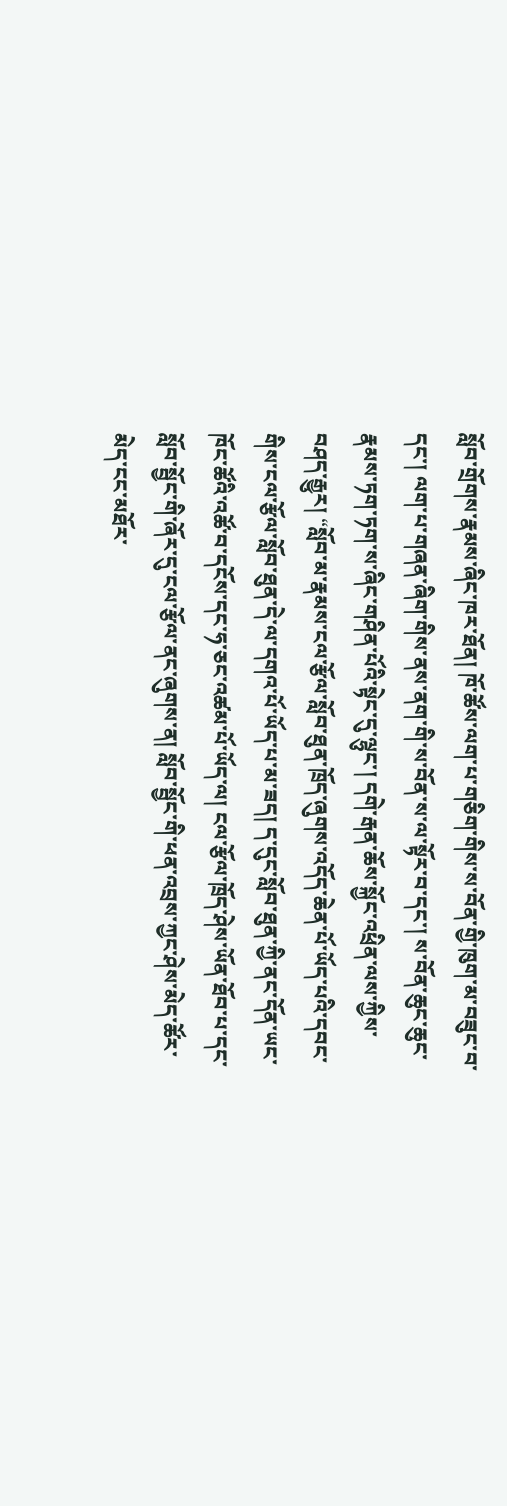སློབ་གྲོགས་རྣམས་ཞིང་ཁར་ཐོན། ཁོ་ཚོས་ལག་པ་གཅིག་གིས་ས་བོན་གྱི་ཁུག་མ་བཟུང་བ་དང་། ལག་པ་གཞན་ཞིག་གིས་ནས་ནག་གི་ས་བོན་ས་ལ་སྟོར་བ་དང་། ས་བོན་ཆུང་ཆུང་རྣམས་ཏག་ཏག་ས་ཞིང་གཤིན་པོའི་སྟེང་དུ་ལྷུང་། དགེ་རྒན་ཆོས་སྐྱོང་འཕྲིན་ལས་ཀྱིས་བཤད་རྒྱུར། “སློབ་མ་རྣམས་ངལ་རྩོལ་སློབ་ཐུན་ཁྲོད་ཞུགས་འདོད་ཆེན་པོ་ཡོད་པའི་དབང་གིས་ངལ་རྩོལ་སློབ་ཐུན་དེ་ལ་དགའ་པོ་ཡོད་པ་མ་ཟད། ད་དུང་སློབ་ཐུན་ཀྱི་ནང་དོན་ཡང་ཁོང་ཚོའི་འཚོ་བ་དངོས་དང་ཧ་ཅང་འཚམ་པོ་ཡོད་ལ། ངལ་རྩོལ་ཁྲོད་ཤེས་ཡོན་ཐོབ་པ་དང་སློབ་སྦྱོང་གི་ཞོར་དུ་ངལ་རྩོལ་ནང་ཞུགས་ན། སློབ་སྦྱོང་གི་ཕན་འབྲས་ཀྱང་ཤེས་མེད་ཚོར་མེད་ངང་མཐོར་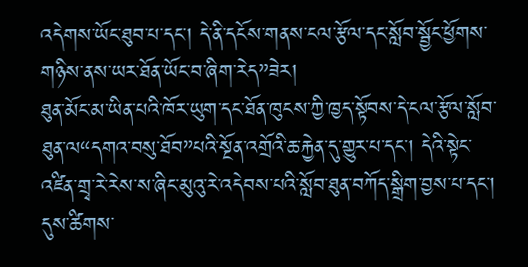འདེགས་ཡོང་ཐུབ་པ་དང་། དེ་ནི་དངོས་གནས་ངལ་རྩོལ་དང་སློབ་སྦྱོང་ཕྱོགས་གཉིས་ནས་ཡར་ཐོན་ཡོང་བ་ཞིག་རེད”ཟེར།
ཐུན་མོང་མ་ཡིན་པའི་ཁོར་ཡུག་དང་ཐོན་ཁུངས་ཀྱི་ཁྱད་སྟོབས་དེ་ངལ་རྩོལ་སློབ་ཐུན་ལ“དགའ་བསུ་ཐོབ”པའི་སྔོན་འགྲོའི་ཆ་རྐྱེན་དུ་གྱུར་པ་དང་། དེའི་སྟེང་འཛིན་གྲྭ་རེ་རེས་ས་ཞིང་མུའུ་རེ་འདེབས་པའི་སློབ་ཐུན་བཀོད་སྒྲིག་བྱས་པ་དང་། དུས་ཚིགས་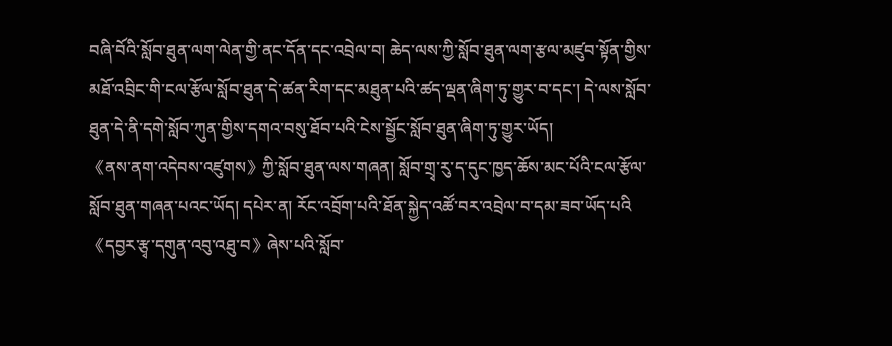བཞི་བོའི་སློབ་ཐུན་ལག་ལེན་གྱི་ནང་དོན་དང་འབྲེལ་བ། ཆེད་ལས་ཀྱི་སློབ་ཐུན་ལག་རྩལ་མཛུབ་སྟོན་གྱིས་མཐོ་འབྲིང་གི་ངལ་རྩོལ་སློབ་ཐུན་དེ་ཚན་རིག་དང་མཐུན་པའི་ཚད་ལྡན་ཞིག་ཏུ་གྱུར་བ་དང་། དེ་ལས་སློབ་ཐུན་དེ་ནི་དགེ་སློབ་ཀུན་གྱིས་དགའ་བསུ་ཐོབ་པའི་ངེས་སྦྱོང་སློབ་ཐུན་ཞིག་ཏུ་གྱུར་ཡོད།
《ནས་ནག་འདེབས་འཛུགས》ཀྱི་སློབ་ཐུན་ལས་གཞན། སློབ་གྲྭ་རུ་ད་དུང་ཁྱད་ཆོས་མང་པོའི་ངལ་རྩོལ་སློབ་ཐུན་གཞན་པའང་ཡོད། དཔེར་ན། རོང་འབྲོག་པའི་ཐོན་སྐྱེད་འཚོ་བར་འབྲེལ་བ་དམ་ཟབ་ཡོད་པའི《དབྱར་རྩྭ་དགུན་འབུ་འཐུ་བ》ཞེས་པའི་སློབ་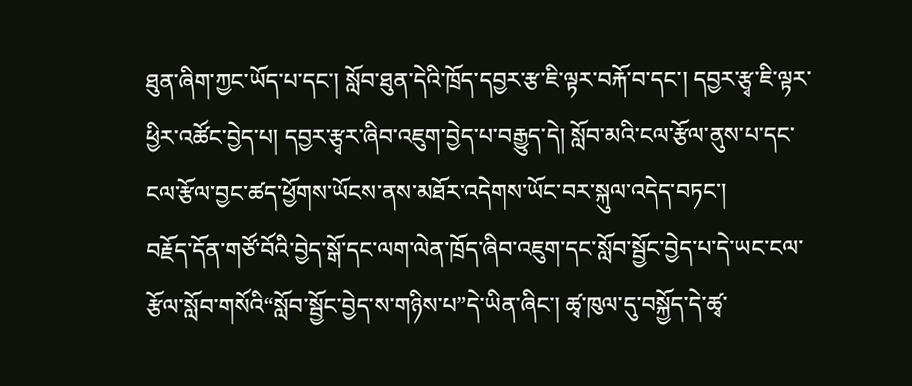ཐུན་ཞིག་ཀྱང་ཡོད་པ་དང་། སློབ་ཐུན་དེའི་ཁྲོད་དབྱར་རྩ་ཇི་ལྟར་བརྐོ་བ་དང་། དབྱར་རྩྭ་ཇི་ལྟར་ཕྱིར་འཚོང་བྱེད་པ། དབྱར་རྩྭར་ཞིབ་འཇུག་བྱེད་པ་བརྒྱུད་དེ། སློབ་མའི་ངལ་རྩོལ་ནུས་པ་དང་ངལ་རྩོལ་བྱང་ཚད་ཕྱོགས་ཡོངས་ནས་མཐོར་འདེགས་ཡོང་བར་སྐུལ་འདེད་བཏང་།
བརྗོད་དོན་གཙོ་བོའི་བྱེད་སྒོ་དང་ལག་ལེན་ཁྲོད་ཞིབ་འཇུག་དང་སློབ་སྦྱོང་བྱེད་པ་དེ་ཡང་ངལ་རྩོལ་སློབ་གསོའི“སློབ་སྦྱོང་བྱེད་ས་གཉིས་པ”དེ་ཡིན་ཞིང་། ཚྭ་ཁུལ་དུ་བསྐྱོད་དེ་ཚྭ་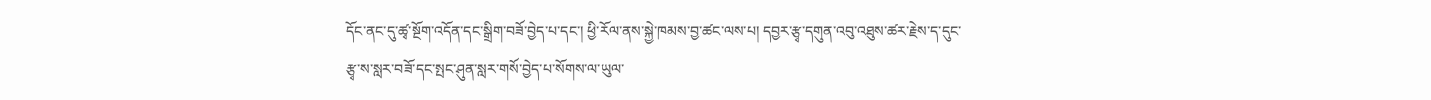དོང་ནང་དུ་ཚྭ་སྔོག་འདོན་དང་སྒྲིག་བཟོ་བྱེད་པ་དང་། ཕྱི་རོལ་ནས་སྐྱེ་ཁམས་བྱ་ཚང་ལས་པ། དབྱར་རྩྭ་དགུན་འབུ་འཐུས་ཚར་རྗེས་ད་དུང་རྩྭ་ས་སླར་བཟོ་དང་སྤང་ཤུན་སླར་གསོ་བྱེད་པ་སོགས་ལ་ཡུལ་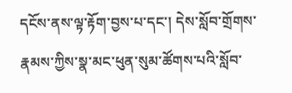དངོས་ནས་ལྟ་རྟོག་བྱས་པ་དང་། དེས་སློབ་གྲོགས་རྣམས་ཀྱིས་སྣ་མང་ཕུན་སུམ་ཚོགས་པའི་སློབ་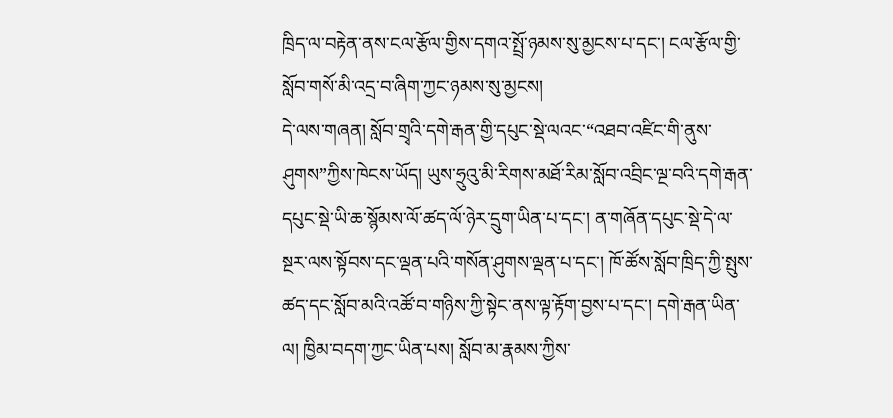ཁྲིད་ལ་བརྟེན་ནས་ངལ་རྩོལ་གྱིས་དགའ་སྤྲོ་ཉམས་སུ་མྱངས་པ་དང་། ངལ་རྩོལ་གྱི་སློབ་གསོ་མི་འདྲ་བ་ཞིག་ཀྱང་ཉམས་སུ་མྱངས།
དེ་ལས་གཞན། སློབ་གྲྭའི་དགེ་རྒན་གྱི་དཔུང་སྡེ་ལའང་“འཐབ་འཛིང་གི་ནུས་ཤུགས”ཀྱིས་ཁེངས་ཡོད། ཡུས་ཧྲུའུ་མི་རིགས་མཐོ་རིམ་སློབ་འབྲིང་ལྔ་བའི་དགེ་རྒན་དཔུང་སྡེ་ཡི་ཆ་སྙོམས་ལོ་ཚད་ལོ་ཉེར་དྲུག་ཡིན་པ་དང་། ན་གཞོན་དཔུང་སྡེ་དེ་ལ་སྔར་ལས་སྟོབས་དང་ལྡན་པའི་གསོན་ཤུགས་ལྡན་པ་དང་། ཁོ་ཚོས་སློབ་ཁྲིད་ཀྱི་སྤུས་ཚད་དང་སློབ་མའི་འཚོ་བ་གཉིས་ཀྱི་སྟེང་ནས་ལྟ་རྟོག་བྱས་པ་དང་། དགེ་རྒན་ཡིན་ལ། ཁྱིམ་བདག་ཀྱང་ཡིན་པས། སློབ་མ་རྣམས་ཀྱིས་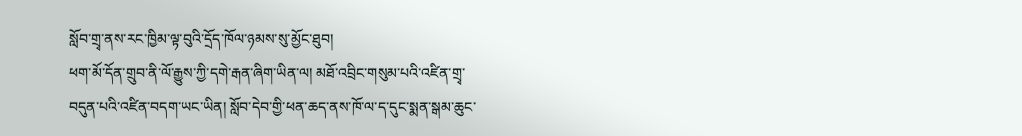སློབ་གྲྭ་ནས་རང་ཁྱིམ་ལྟ་བུའི་དྲོད་ཁོལ་ཉམས་སུ་མྱོང་ཐུབ།
ཕག་མོ་དོན་གྲུབ་ནི་ལོ་རྒྱུས་ཀྱི་དགེ་རྒན་ཞིག་ཡིན་ལ། མཐོ་འབྲིང་གསུམ་པའི་འཛིན་གྲྭ་བདུན་པའི་འཛིན་བདག་ཡང་ཡིན། སློབ་དེབ་གྱི་ཕན་ཆད་ནས་ཁོ་ལ་ད་དུང་སྨན་སྒམ་ཆུང་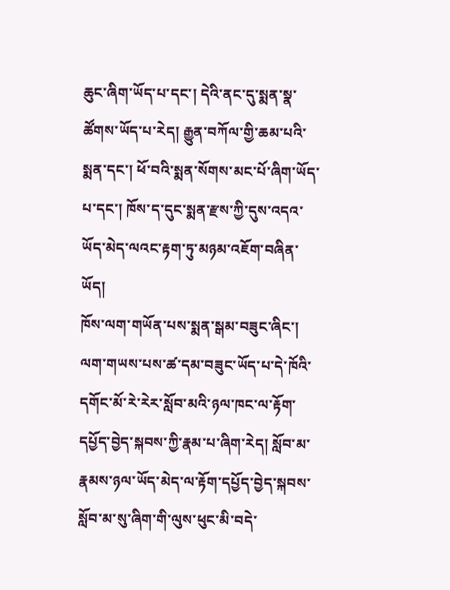ཆུང་ཞིག་ཡོད་པ་དང་། དེའི་ནང་དུ་སྨན་སྣ་ཚོགས་ཡོད་པ་རེད། རྒྱུན་བཀོལ་གྱི་ཆམ་པའི་སྨན་དང་། ཕོ་བའི་སྨན་སོགས་མང་པོ་ཞིག་ཡོད་པ་དང་། ཁོས་ད་དུང་སྨན་རྫས་ཀྱི་དུས་འདའ་ཡོད་མེད་ལའང་རྟག་ཏུ་མཉམ་འཇོག་བཞིན་ཡོད།
ཁོས་ལག་གཡོན་པས་སྨན་སྒམ་བཟུང་ཞིང་། ལག་གཡས་པས་ཚ་དམ་བཟུང་ཡོད་པ་དེ་ཁོའི་དགོང་མོ་རེ་རེར་སློབ་མའི་ཉལ་ཁང་ལ་རྟོག་དཔྱོད་བྱེད་སྐབས་ཀྱི་རྣམ་པ་ཞིག་རེད། སློབ་མ་རྣམས་ཉལ་ཡོད་མེད་ལ་རྟོག་དཔྱོད་བྱེད་སྐབས་སློབ་མ་སུ་ཞིག་གི་ལུས་ཕུང་མི་བདེ་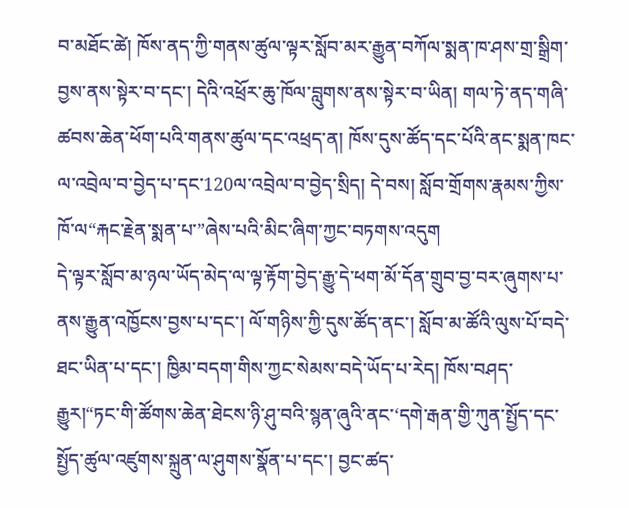བ་མཐོང་ཚེ། ཁོས་ནད་ཀྱི་གནས་ཚུལ་ལྟར་སློབ་མར་རྒྱུན་བཀོལ་སྨན་ཁ་ཤས་གྲ་སྒྲིག་བྱས་ནས་སྟེར་བ་དང་། དེའི་འཕྲོར་ཆུ་ཁོལ་བླུགས་ནས་སྟེར་བ་ཡིན། གལ་ཏེ་ནད་གཞི་ཚབས་ཆེན་ཕོག་པའི་གནས་ཚུལ་དང་འཕྲད་ན། ཁོས་དུས་ཚོད་དང་པོའི་ནང་སྨན་ཁང་ལ་འབྲེལ་བ་བྱེད་པ་དང་120ལ་འབྲེལ་བ་བྱེད་སྲིད། དེ་བས། སློབ་གྲོགས་རྣམས་ཀྱིས་ཁོ་ལ“རྐང་རྗེན་སྨན་པ་”ཞེས་པའི་མིང་ཞིག་ཀྱང་བཏགས་འདུག
དེ་ལྟར་སློབ་མ་ཉལ་ཡོད་མེད་ལ་ལྟ་རྟོག་བྱེད་རྒྱུ་དེ་ཕག་མོ་དོན་གྲུབ་བྱ་བར་ཞུགས་པ་ནས་རྒྱུན་འཁྱོངས་བྱས་པ་དང་། ལོ་གཉིས་ཀྱི་དུས་ཚོད་ནང་། སློབ་མ་ཚོའི་ལུས་པོ་བདེ་ཐང་ཡིན་པ་དང་། ཁྱིམ་བདག་གིས་ཀྱང་སེམས་བདེ་ཡོད་པ་རེད། ཁོས་བཤད་རྒྱུར།“ཏང་གི་ཚོགས་ཆེན་ཐེངས་ཉི་ཤུ་བའི་སྙན་ཞུའི་ནང་‘དགེ་རྒན་གྱི་ཀུན་སྤྱོད་དང་སྤྱོད་ཚུལ་འཛུགས་སྐྲུན་ལ་ཤུགས་སྣོན་པ་དང་། བྱང་ཚད་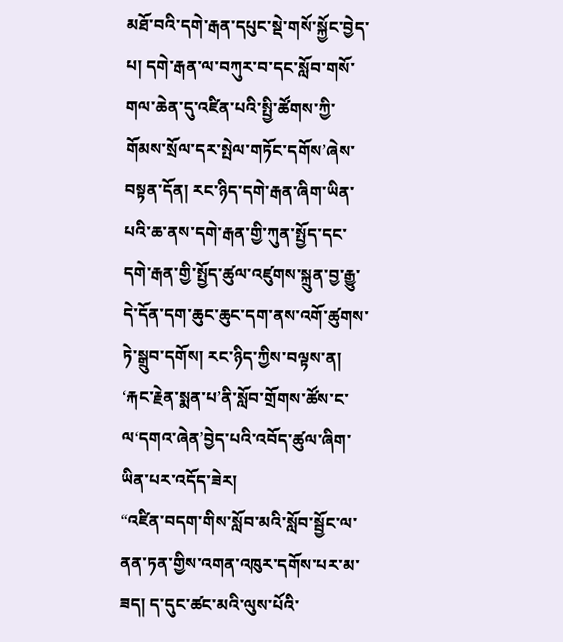མཐོ་བའི་དགེ་རྒན་དཔུང་སྡེ་གསོ་སྐྱོང་བྱེད་པ། དགེ་རྒན་ལ་བཀུར་བ་དང་སློབ་གསོ་གལ་ཆེན་དུ་འཛིན་པའི་སྤྱི་ཚོགས་ཀྱི་གོམས་སྲོལ་དར་སྤེལ་གཏོང་དགོས’ཞེས་བསྟན་དོན། རང་ཉིད་དགེ་རྒན་ཞིག་ཡིན་པའི་ཆ་ནས་དགེ་རྒན་གྱི་ཀུན་སྤྱོད་དང་དགེ་རྒན་གྱི་སྤྱོད་ཚུལ་འཛུགས་སྐྲུན་བྱ་རྒྱུ་དེ་དོན་དག་ཆུང་ཆུང་དག་ནས་འགོ་ཚུགས་ཏེ་སྒྲུབ་དགོས། རང་ཉིད་ཀྱིས་བལྟས་ན། ‘རྐང་རྗེན་སྨན་པ’ནི་སློབ་གྲོགས་ཚོས་ང་ལ‘དགའ་ཞེན’བྱེད་པའི་འབོད་ཚུལ་ཞིག་ཡིན་པར་འདོད་ཟེར།
“འཛིན་བདག་གིས་སློབ་མའི་སློབ་སྦྱོང་ལ་ནན་ཏན་གྱིས་འགན་འཁུར་དགོས་པར་མ་ཟད། ད་དུང་ཚང་མའི་ལུས་པོའི་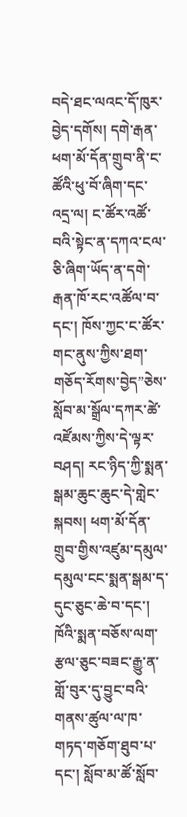བདེ་ཐང་ལའང་དོ་ཁུར་བྱེད་དགོས། དགེ་རྒན་ཕག་མོ་དོན་གྲུབ་ནི་ང་ཚོའི་ཕུ་བོ་ཞིག་དང་འདྲ་ལ། ང་ཚོར་འཚོ་བའི་སྟེང་ན་དཀའ་ངལ་ཅི་ཞིག་ཡོད་ན་དགེ་རྒན་ཁོ་རང་འཚོལ་བ་དང་། ཁོས་ཀྱང་ང་ཚོར་གང་ནུས་ཀྱིས་ཐག་གཅོད་རོགས་བྱེད”ཅེས་སློབ་མ་སྒྲོལ་དཀར་ཚེ་འཛོམས་ཀྱིས་དེ་ལྟར་བཤད། རང་ཉིད་ཀྱི་སྨན་སྒམ་ཆུང་ཆུང་དེ་གླེང་སྐབས། ཕག་མོ་དོན་གྲུབ་གྱིས་འཛུམ་དམུལ་དམུལ་ངང་སྨན་སྒམ་ད་དུང་ཅུང་ཆེ་བ་དང་། ཁོའི་སྨན་བཅོས་ལག་རྩལ་ཅུང་བཟང་རྒྱུ་ན་གློ་བུར་དུ་བྱུང་བའི་གནས་ཚུལ་ལ་ཁ་གཏད་གཅོག་ཐུབ་པ་དང་། སློབ་མ་ཚོ་སློབ་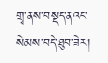གྲྭ་ནས་བསྡད་ནའང་སེམས་བདེ་ཐུབ་ཟེར།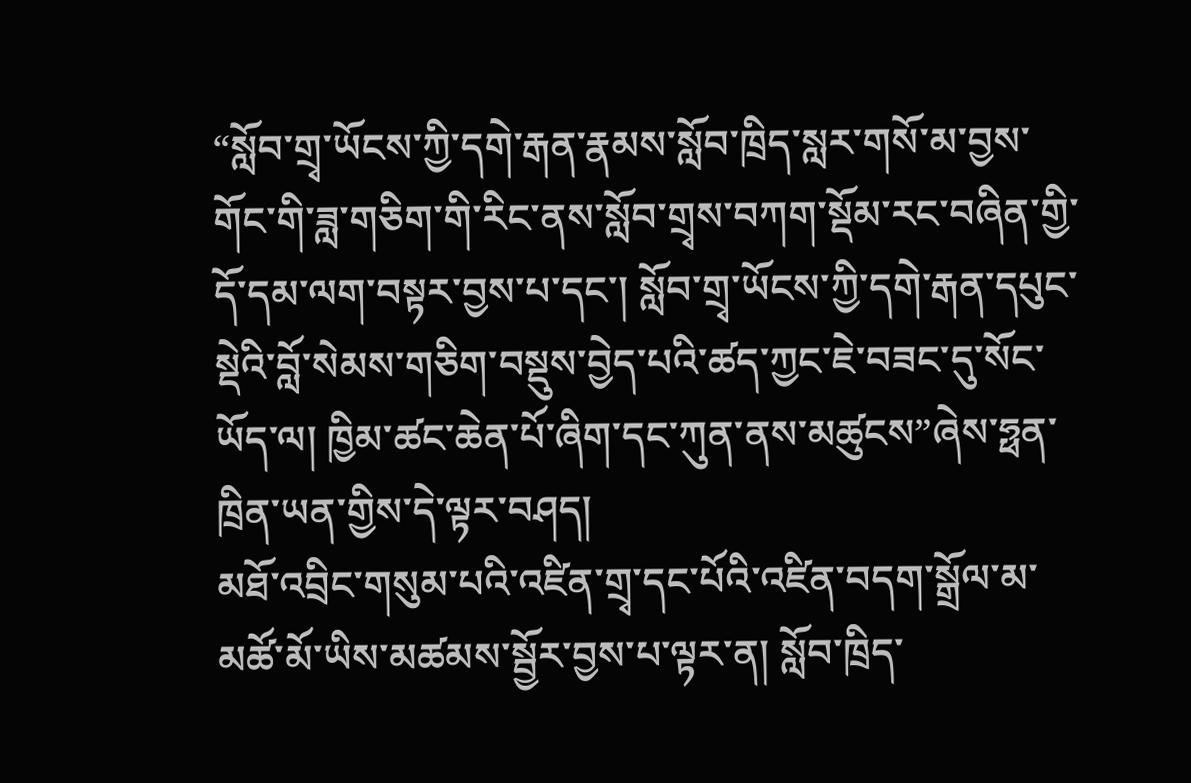“སློབ་གྲྭ་ཡོངས་ཀྱི་དགེ་རྒན་རྣམས་སློབ་ཁྲིད་སླར་གསོ་མ་བྱས་གོང་གི་ཟླ་གཅིག་གི་རིང་ནས་སློབ་གྲྭས་བཀག་སྡོམ་རང་བཞིན་གྱི་དོ་དམ་ལག་བསྟར་བྱས་པ་དང་། སློབ་གྲྭ་ཡོངས་ཀྱི་དགེ་རྒན་དཔུང་སྡེའི་བློ་སེམས་གཅིག་བསྡུས་བྱེད་པའི་ཚད་ཀྱང་ཇེ་བཟང་དུ་སོང་ཡོད་ལ། ཁྱིམ་ཚང་ཆེན་པོ་ཞིག་དང་ཀུན་ནས་མཚུངས”ཞེས་ཧྥན་ཁྲིན་ཡན་གྱིས་དེ་ལྟར་བཤད།
མཐོ་འབྲིང་གསུམ་པའི་འཛིན་གྲྭ་དང་པོའི་འཛིན་བདག་སྒྲོལ་མ་མཚོ་མོ་ཡིས་མཚམས་སྦྱོར་བྱས་པ་ལྟར་ན། སློབ་ཁྲིད་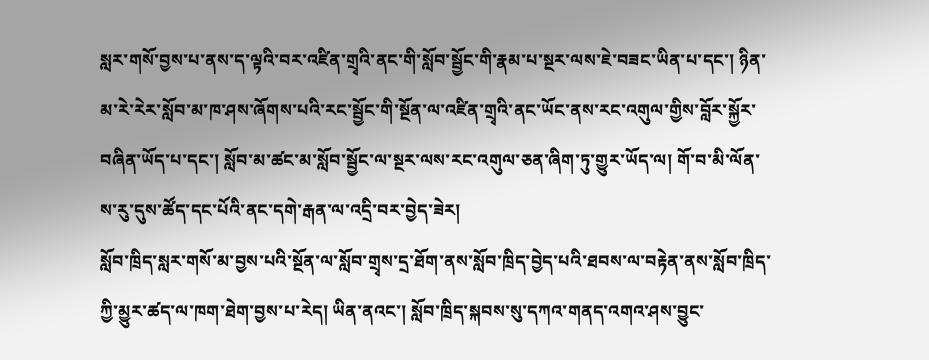སླར་གསོ་བྱས་པ་ནས་ད་ལྟའི་བར་འཛིན་གྲྭའི་ནང་གི་སློབ་སྦྱོང་གི་རྣམ་པ་སྔར་ལས་ཇེ་བཟང་ཡིན་པ་དང་། ཉིན་མ་རེ་རེར་སློབ་མ་ཁ་ཤས་ཞོགས་པའི་རང་སྦྱོང་གི་སྔོན་ལ་འཛིན་གྲྭའི་ནང་ཡོང་ནས་རང་འགུལ་གྱིས་བློར་སྐྱོར་བཞིན་ཡོད་པ་དང་། སློབ་མ་ཚང་མ་སློབ་སྦྱོང་ལ་སྔར་ལས་རང་འགུལ་ཅན་ཞིག་ཏུ་གྱུར་ཡོད་ལ། གོ་བ་མི་ལོན་ས་རུ་དུས་ཚོད་དང་པོའི་ནང་དགེ་རྒན་ལ་འདྲི་བར་བྱེད་ཟེར།
སློབ་ཁྲིད་སླར་གསོ་མ་བྱས་པའི་སྔོན་ལ་སློབ་གྲྭས་དྲ་ཐོག་ནས་སློབ་ཁྲིད་བྱེད་པའི་ཐབས་ལ་བརྟེན་ནས་སློབ་ཁྲིད་ཀྱི་མྱུར་ཚད་ལ་ཁག་ཐེག་བྱས་པ་རེད། ཡིན་ནའང་། སློབ་ཁྲིད་སྐབས་སུ་དཀའ་གནད་འགའ་ཤས་བྱུང་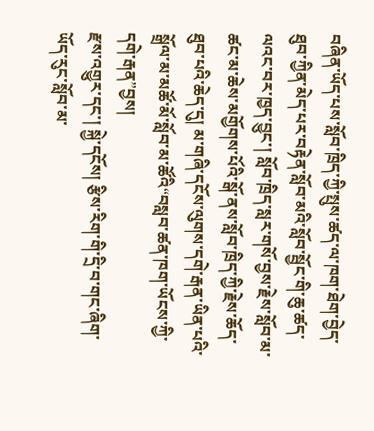བཞིན་ཡོད་པས་སློབ་ཁྲིད་ཀྱི་སྤུས་ཚད་ལ་ཁག་ཐེག་བྱེད་ཐུབ་ཀྱིན་མེད་པར་བརྟེན་སློབ་མའི་སློབ་སྦྱོང་གི་ཆུ་ཚད་ལའང་བར་ཁྱད་བྱུང་། སློབ་ཁྲིད་སླར་གསོ་བྱས་རྗེས་སློབ་མ་ཚང་མ་ཆེས་མགྱོགས་པོའི་སྒོ་ནས་སློབ་ཁྲིད་ཀྱི་རྗེས་ཆོད་ཐུབ་པའི་ཆེད་དུ། མ་གཞི་དངོས་ལུགས་དགེ་རྒན་ཡིན་པའི་སྒྲོལ་མ་མཚོ་མོ་སློབ་མ་ཚོའི“བསླབ་ཚན་ཁག་ཡོངས་ཀྱི་དགེ་རྒན”བྱས།
རྫས་འགྱུར་དང་། སྐྱེ་དངོས། རྩིས་རིག་གི་དྲི་བ་གང་ཞིག་ཡོད་རུང་སློབ་མ་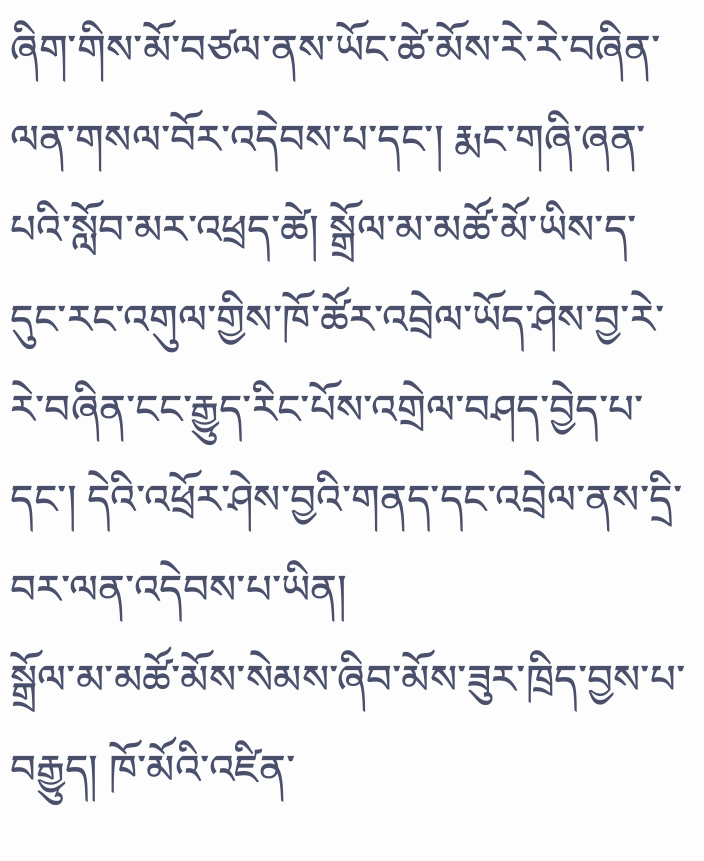ཞིག་གིས་མོ་བཙལ་ནས་ཡོང་ཚེ་མོས་རེ་རེ་བཞིན་ལན་གསལ་བོར་འདེབས་པ་དང་། རྨང་གཞི་ཞན་པའི་སློབ་མར་འཕྲད་ཚེ། སྒྲོལ་མ་མཚོ་མོ་ཡིས་ད་དུང་རང་འགུལ་གྱིས་ཁོ་ཚོར་འབྲེལ་ཡོད་ཤེས་བྱ་རེ་རེ་བཞིན་ངང་རྒྱུད་རིང་པོས་འགྲེལ་བཤད་བྱེད་པ་དང་། དེའི་འཕྲོར་ཤེས་བྱའི་གནད་དང་འབྲེལ་ནས་དྲི་བར་ལན་འདེབས་པ་ཡིན།
སྒྲོལ་མ་མཚོ་མོས་སེམས་ཞིབ་མོས་ཟུར་ཁྲིད་བྱས་པ་བརྒྱུད། ཁོ་མོའི་འཛིན་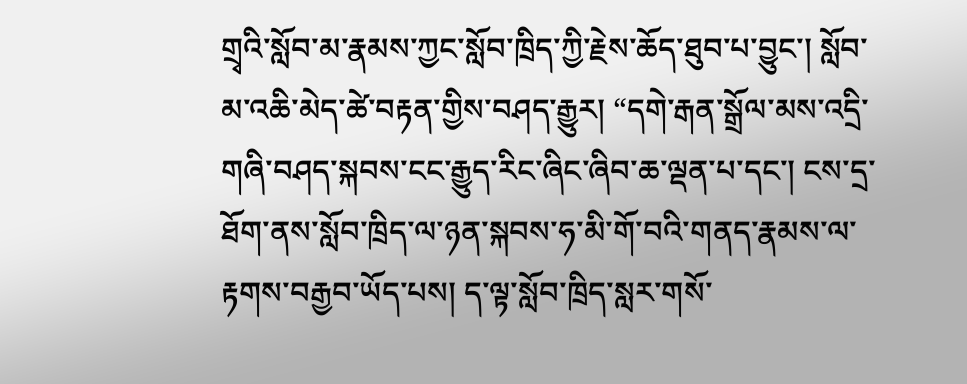གྲྭའི་སློབ་མ་རྣམས་ཀྱང་སློབ་ཁྲིད་ཀྱི་རྗེས་ཆོད་ཐུབ་པ་བྱུང་། སློབ་མ་འཆི་མེད་ཚེ་བརྟན་གྱིས་བཤད་རྒྱུར། “དགེ་རྒན་སྒྲོལ་མས་འདྲི་གཞི་བཤད་སྐབས་ངང་རྒྱུད་རིང་ཞིང་ཞིབ་ཆ་ལྡན་པ་དང་། ངས་དྲ་ཐོག་ནས་སློབ་ཁྲིད་ལ་ཉན་སྐབས་ཧ་མི་གོ་བའི་གནད་རྣམས་ལ་རྟགས་བརྒྱབ་ཡོད་པས། ད་ལྟ་སློབ་ཁྲིད་སླར་གསོ་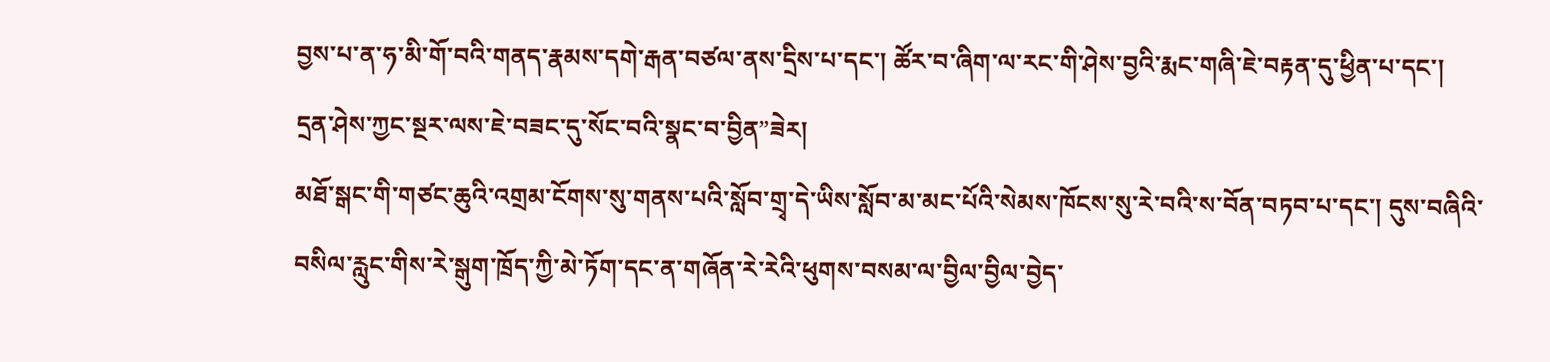བྱས་པ་ན་ཧ་མི་གོ་བའི་གནད་རྣམས་དགེ་རྒན་བཙལ་ནས་དྲིས་པ་དང་། ཚོར་བ་ཞིག་ལ་རང་གི་ཤེས་བྱའི་རྨང་གཞི་ཇེ་བརྟན་དུ་ཕྱིན་པ་དང་། དྲན་ཤེས་ཀྱང་སྔར་ལས་ཇེ་བཟང་དུ་སོང་བའི་སྣང་བ་བྱིན”ཟེར།
མཐོ་སྒང་གི་གཙང་ཆུའི་འགྲམ་ངོགས་སུ་གནས་པའི་སློབ་གྲྭ་དེ་ཡིས་སློབ་མ་མང་པོའི་སེམས་ཁོངས་སུ་རེ་བའི་ས་བོན་བཏབ་པ་དང་། དུས་བཞིའི་བསིལ་རླུང་གིས་རེ་སྒུག་ཁྲོད་ཀྱི་མེ་ཏོག་དང་ན་གཞོན་རེ་རེའི་ཕུགས་བསམ་ལ་བྱིལ་བྱིལ་བྱེད་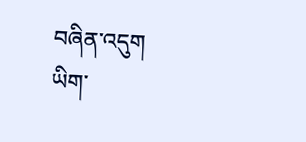བཞིན་འདུག
ཡིག་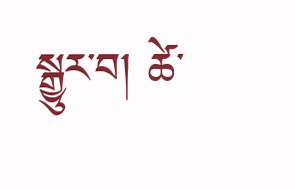སྒྱུར་བ། ཚེ་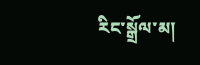རིང་སྒྲོལ་མ།